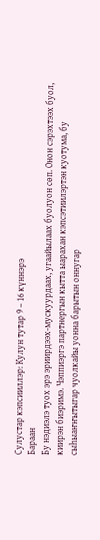Сулустар кэпсииллэр: Кулун тутар 9 – 16 күннэрэ
Бараан
Бу нэдиэлэ туох эрэ эриирдээх-мускуурдаах, угаайылаах буолуон сөп. Онон сэрэхтээх буол, киирэн биэримэ. Чэппиэргэ партнергын кытта ыарахан кэпсэтиилэртэн куотума, бу сыһыаҥҥытыгар чуолкайы уонна барытын оннугар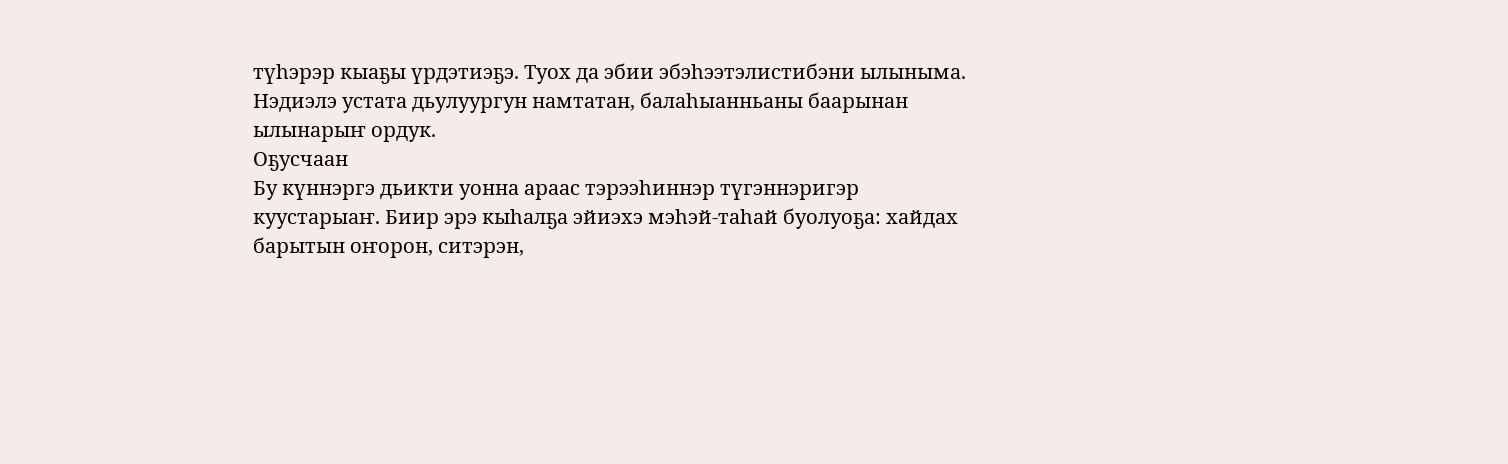түһэрэр кыаҕы үрдэтиэҕэ. Туох да эбии эбэһээтэлистибэни ылыныма. Нэдиэлэ устата дьулуургун намтатан, балаһыанньаны баарынан ылынарыҥ ордук.
Оҕусчаан
Бу күннэргэ дьикти уонна араас тэрээһиннэр түгэннэригэр куустарыаҥ. Биир эрэ кыһалҕа эйиэхэ мэһэй-таһай буолуоҕа: хайдах барытын оҥорон, ситэрэн,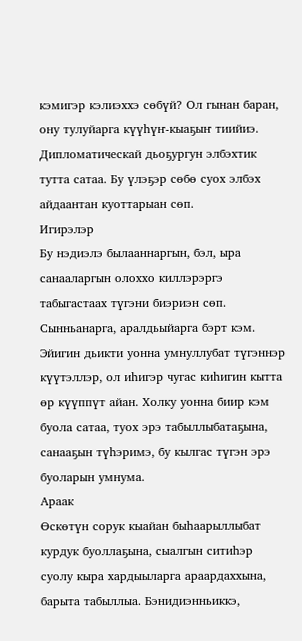кэмигэр кэлиэххэ сөбүй? Ол гынан баран, ону тулуйарга күүһүҥ-кыаҕыҥ тиийиэ. Дипломатическай дьоҕургун элбэхтик тутта сатаа. Бу үлэҕэр сөбө суох элбэх айдаантан куоттарыан сөп.
Игирэлэр
Бу нэдиэлэ былааннаргын, бэл, ыра санааларгын олоххо киллэрэргэ табыгастаах түгэни биэриэн сөп. Сынньанарга, аралдьыйарга бэрт кэм. Эйигин дьикти уонна умнуллубат түгэннэр күүтэллэр, ол иһигэр чугас киһигин кытта өр күүппүт айан. Холку уонна биир кэм буола сатаа, туох эрэ табыллыбатаҕына, санааҕын түһэримэ, бу кылгас түгэн эрэ буоларын умнума.
Араак
Өскөтүн сорук кыайан быһаарыллыбат курдук буоллаҕына, сыалгын ситиһэр суолу кыра хардыыларга араардаххына, барыта табыллыа. Бэнидиэнньиккэ,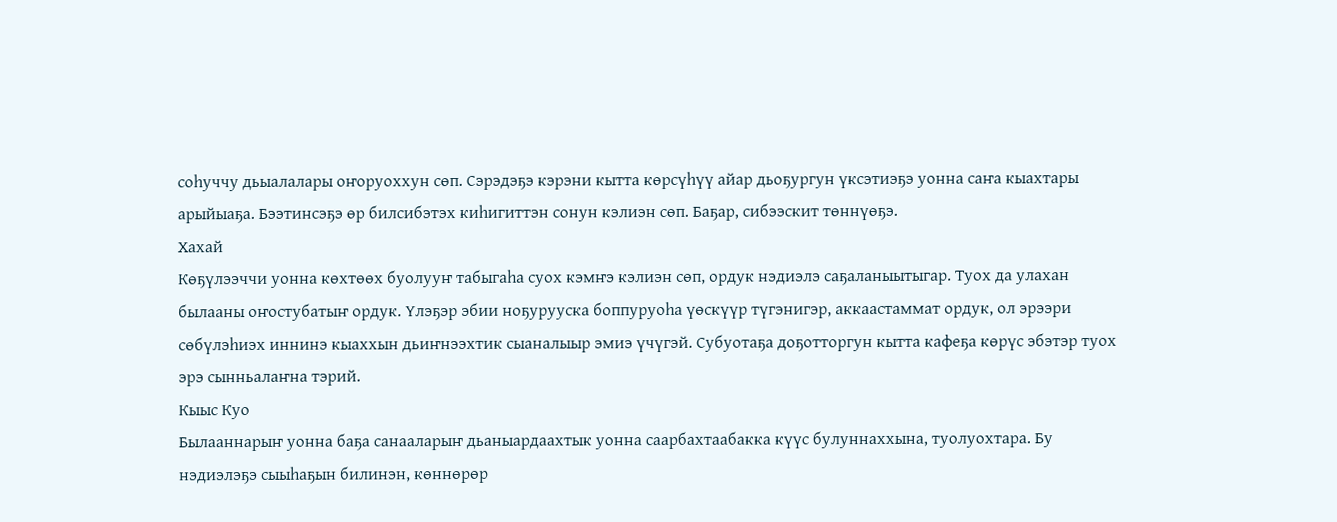соһуччу дьыалалары оҥоруоххун сөп. Сэрэдэҕэ кэрэни кытта көрсүһүү айар дьоҕургун үксэтиэҕэ уонна саҥа кыахтары арыйыаҕа. Бээтинсэҕэ өр билсибэтэх киһигиттэн сонун кэлиэн сөп. Баҕар, сибээскит төннүөҕэ.
Хахай
Көҕүлээччи уонна көхтөөх буолууҥ табыгаһа суох кэмҥэ кэлиэн сөп, ордук нэдиэлэ саҕаланыытыгар. Туох да улахан былааны оҥостубатыҥ ордук. Үлэҕэр эбии ноҕурууска боппуруоһа үөскүүр түгэнигэр, аккаастаммат ордук, ол эрээри сөбүлэһиэх иннинэ кыаххын дьиҥнээхтик сыаналыыр эмиэ үчүгэй. Субуотаҕа доҕотторгун кытта кафеҕа көрүс эбэтэр туох эрэ сынньалаҥна тэрий.
Кыыс Куо
Былааннарыҥ уонна баҕа санааларыҥ дьаныардаахтык уонна саарбахтаабакка күүс булуннаххына, туолуохтара. Бу нэдиэлэҕэ сыыһаҕын билинэн, көннөрөр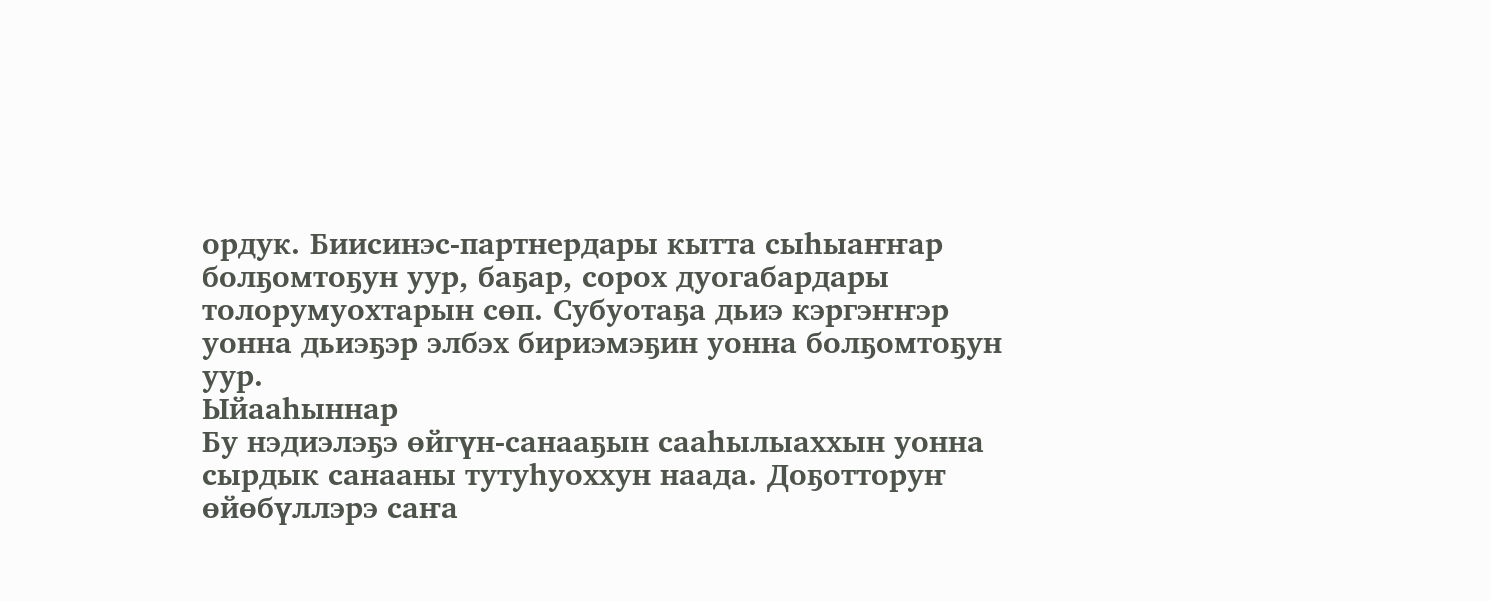ордук. Биисинэс-партнердары кытта сыһыаҥҥар болҕомтоҕун уур, баҕар, сорох дуогабардары толорумуохтарын сөп. Субуотаҕа дьиэ кэргэҥҥэр уонна дьиэҕэр элбэх бириэмэҕин уонна болҕомтоҕун уур.
Ыйааһыннар
Бу нэдиэлэҕэ өйгүн-санааҕын сааһылыаххын уонна сырдык санааны тутуһуоххун наада. Доҕотторуҥ өйөбүллэрэ саҥа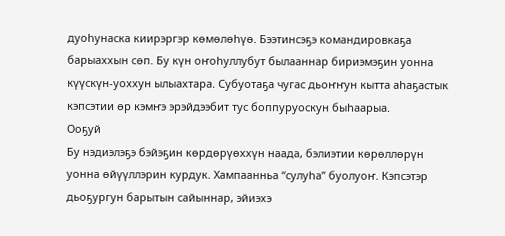дуоһунаска киирэргэр көмөлөһүө. Бээтинсэҕэ командировкаҕа барыаххын сөп. Бу күн оҥоһуллубут былааннар бириэмэҕин уонна күүскүн-уоххун ылыахтара. Субуотаҕа чугас дьоҥҥун кытта аһаҕастык кэпсэтии өр кэмҥэ эрэйдээбит тус боппуруоскун быһаарыа.
Ооҕуй
Бу нэдиэлэҕэ бэйэҕин көрдөрүөххүн наада, бэлиэтии көрөллөрүн уонна өйүүллэрин курдук. Хампаанньа “сулуһа” буолуоҥ. Кэпсэтэр дьоҕургун барытын сайыннар, эйиэхэ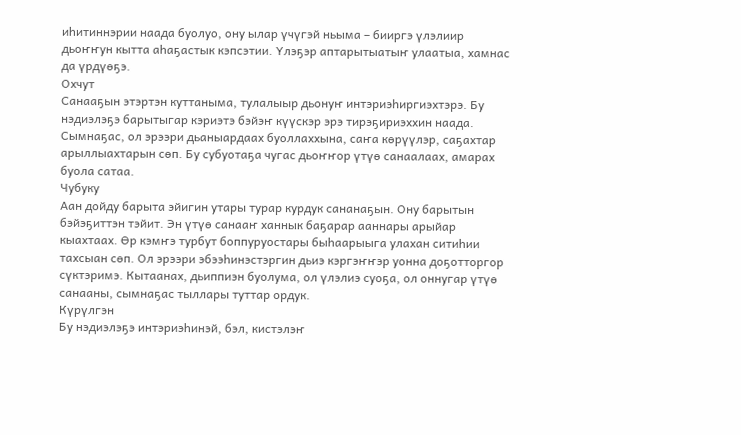иһитиннэрии наада буолуо, ону ылар үчүгэй ньыма – бииргэ үлэлиир дьоҥҥун кытта аһаҕастык кэпсэтии. Үлэҕэр аптарытыатыҥ улаатыа, хамнас да үрдүөҕэ.
Охчут
Санааҕын этэртэн куттаныма, тулалыыр дьонуҥ интэриэһиргиэхтэрэ. Бу нэдиэлэҕэ барытыгар кэриэтэ бэйэҥ күүскэр эрэ тирэҕириэххин наада. Сымнаҕас, ол эрээри дьаныардаах буоллаххына, саҥа көрүүлэр, саҕахтар арыллыахтарын сөп. Бу субуотаҕа чугас дьоҥҥор үтүө санаалаах, амарах буола сатаа.
Чубуку
Аан дойду барыта эйигин утары турар курдук сананаҕын. Ону барытын бэйэҕиттэн тэйит. Эн үтүө санааҥ ханнык баҕарар ааннары арыйар кыахтаах. Өр кэмҥэ турбут боппуруостары быһаарыыга улахан ситиһии тахсыан сөп. Ол эрээри эбээһинэстэргин дьиэ кэргэҥҥэр уонна доҕотторгор сүктэримэ. Кытаанах, дьиппиэн буолума, ол үлэлиэ суоҕа, ол оннугар үтүө санааны, сымнаҕас тыллары туттар ордук.
Күрүлгэн
Бу нэдиэлэҕэ интэриэһинэй, бэл, кистэлэҥ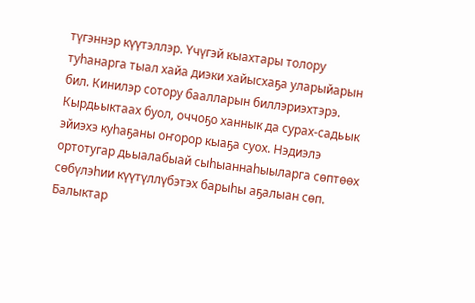түгэннэр күүтэллэр. Үчүгэй кыахтары толору туһанарга тыал хайа диэки хайысхаҕа уларыйарын бил. Кинилэр сотору баалларын биллэриэхтэрэ. Кырдьыктаах буол, оччоҕо ханнык да сурах-садьык эйиэхэ куһаҕаны оҥорор кыаҕа суох. Нэдиэлэ ортотугар дьыалабыай сыһыаннаһыыларга сөптөөх сөбүлэһии күүтүллүбэтэх барыһы аҕалыан сөп.
Балыктар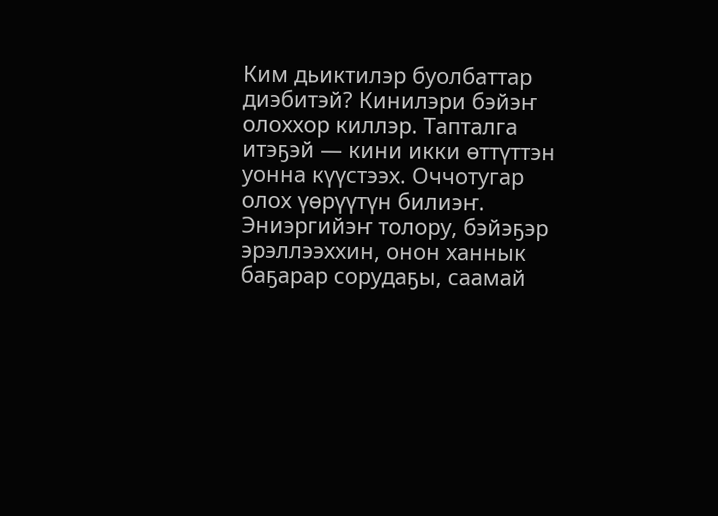Ким дьиктилэр буолбаттар диэбитэй? Кинилэри бэйэҥ олоххор киллэр. Тапталга итэҕэй — кини икки өттүттэн уонна күүстээх. Оччотугар олох үөрүүтүн билиэҥ. Эниэргийэҥ толору, бэйэҕэр эрэллээххин, онон ханнык баҕарар сорудаҕы, саамай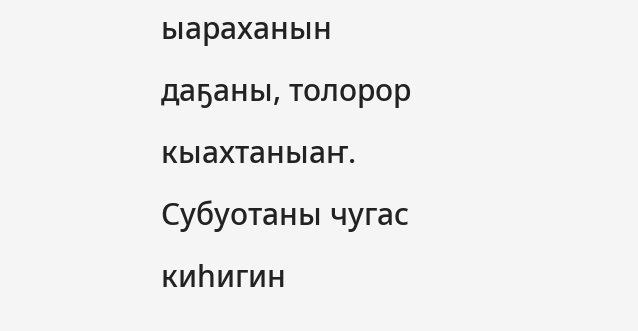ыараханын даҕаны, толорор кыахтаныаҥ. Субуотаны чугас киһигин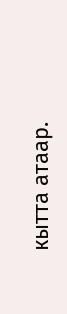кытта атаар.